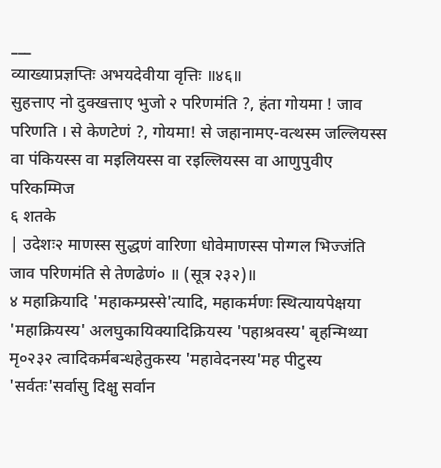___
व्याख्याप्रज्ञप्तिः अभयदेवीया वृत्तिः ॥४६॥
सुहत्ताए नो दुक्खत्ताए भुजो २ परिणमंति ?, हंता गोयमा ! जाव परिणति । से केणटेणं ?, गोयमा! से जहानामए-वत्थस्म जल्लियस्स वा पंकियस्स वा मइलियस्स वा रइल्लियस्स वा आणुपुवीए परिकम्मिज
६ शतके
| उदेशः२ माणस्स सुद्धणं वारिणा धोवेमाणस्स पोग्गल भिज्जंति जाव परिणमंति से तेणढेणं० ॥ (सूत्र २३२)॥
४ महाक्रियादि 'महाकम्प्रस्से'त्यादि, महाकर्मणः स्थित्यायपेक्षया 'महाक्रियस्य' अलघुकायिक्यादिक्रियस्य 'पहाश्रवस्य' बृहन्मिथ्या
मृ०२३२ त्वादिकर्मबन्धहेतुकस्य 'महावेदनस्य'मह पीटुस्य 'सर्वतः'सर्वासु दिक्षु सर्वान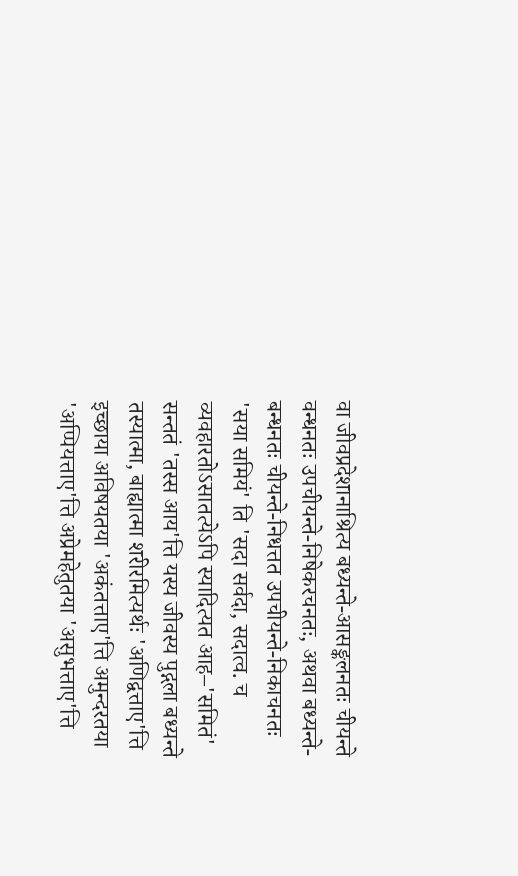वा जीवप्रदेशानाश्रित्य बध्यन्ते-आसङ्कलनतः चीयन्ते वन्धनतः उपचीयन्ते-निषेकरचनतः, अथवा बध्यन्ते-बन्धनतः चीयन्ते-निधत्तत उपचीयन्ते-निकाचनतः 'सया समियं' ति 'सदा सर्वदा, सदात्व. च व्यवहारतोऽसातत्येऽपि स्यादित्यत आह–'समितं' सन्ततं 'तस्स आय'त्ति यस्य जीवस्य पुद्गला बध्यन्ते तस्यात्मा, बाह्यात्मा शरीरमित्यर्थः 'अणिद्वत्ताए'त्ति इच्छाया अविषयतया 'अकंतत्ताए'त्ति अमुन्दरतया 'अप्पियत्ताए'त्ति अप्रेमहेतुतया 'असुभत्ताए'त्ति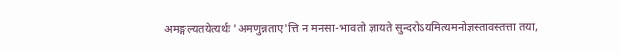अमङ्गल्यतयेत्यर्थः 'अमणुन्नताए'त्ति न मनसा-भावतो ज्ञायते सुन्दरोऽयमित्यमनोज्ञस्तावस्तत्ता तया,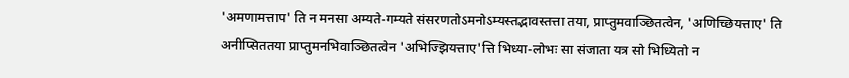'अमणामत्ताप' ति न मनसा अम्यते-गम्यते संसरणतोऽमनोऽम्यस्तद्भावस्तत्ता तया, प्राप्तुमवाञ्छितत्वेन, 'अणिच्छियत्ताए' ति अनीप्सिततया प्राप्तुमनभिवाञ्छितत्वेन 'अभिज्झियत्ताए'त्ति भिध्या-लोभः सा संजाता यत्र सो भिध्यितो न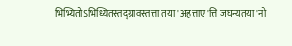भिभ्यितोऽभिध्यितस्तद्ग्रावस्तत्ता तया 'अहत्ताए'त्ति जघन्यतया 'नो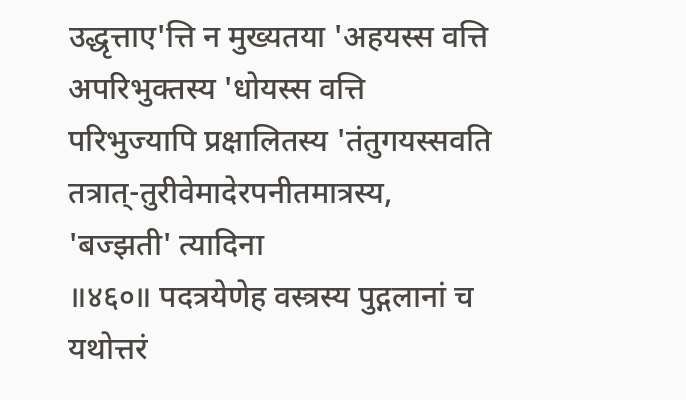उद्धृत्ताए'त्ति न मुख्यतया 'अहयस्स वत्ति अपरिभुक्तस्य 'धोयस्स वत्ति परिभुज्यापि प्रक्षालितस्य 'तंतुगयस्सवति तत्रात्-तुरीवेमादेरपनीतमात्रस्य, 'बज्झती' त्यादिना
॥४६०॥ पदत्रयेणेह वस्त्रस्य पुद्गलानां च यथोत्तरं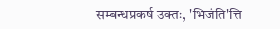सम्बन्धप्रकर्ष उक्तः, 'भिजंति'त्ति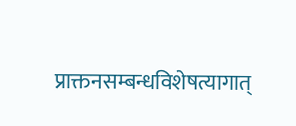प्राक्तनसम्बन्धविशेषत्यागात्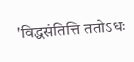'विद्धसंतित्ति ततोऽधः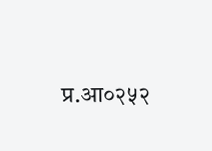प्र.आ०२५२